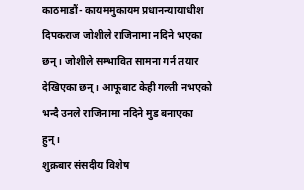काठमाडौं- कायममुकायम प्रधानन्यायाधीश दिपकराज जोशीले राजिनामा नदिने भएका छन्। जोशीले सम्भावित सामना गर्न तयार देखिएका छन्। आफूबाट केही गल्ती नभएको भन्दै उनले राजिनामा नदिने मुड बनाएका हुन्।
शुक्रबार संसदीय विशेष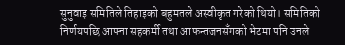सुनुवाइ समितिले तिहाइको बहुमतले अस्वीकृत गरेको थियो। समितिको निर्णयपछि आफ्ना सहकर्मी तथा आफन्तजनसँगको भेटमा पनि उनले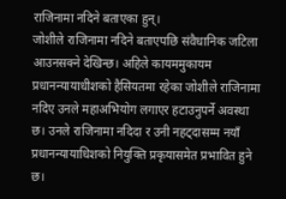राजिनामा नदिने बताएका हुन्।
जोशीले राजिनामा नदिने बताएपछि संवैधानिक जटिला आउनसक्ने देखिन्छ। अहिले कायममुकायम प्रधानन्यायाधीशको हैसियतमा रहेका जोशीले राजिनामा नदिए उनले महाअभियोग लगाएर हटाउनुपर्ने अवस्था छ। उनले राजिनामा नदिदा र उनी नहट्दासम्म नयाँ प्रधानन्यायाधिशको नियुक्ति प्रकृयासमेत प्रभावित हुने छ।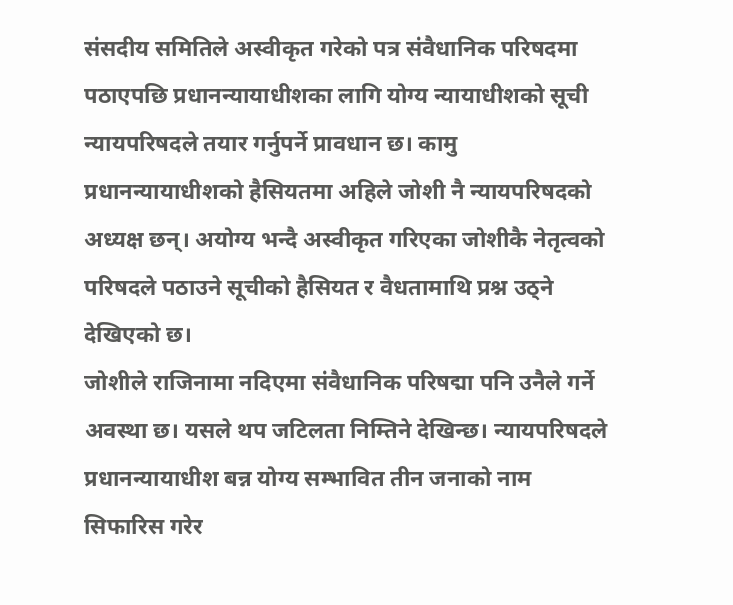संसदीय समितिले अस्वीकृत गरेको पत्र संवैधानिक परिषदमा पठाएपछि प्रधानन्यायाधीशका लागि योग्य न्यायाधीशको सूची न्यायपरिषदले तयार गर्नुपर्ने प्रावधान छ। कामु प्रधानन्यायाधीशको हैसियतमा अहिले जोशी नै न्यायपरिषदको अध्यक्ष छन्। अयोग्य भन्दै अस्वीकृत गरिएका जोशीकै नेतृत्वको परिषदले पठाउने सूचीको हैसियत र वैधतामाथि प्रश्न उठ्ने देखिएको छ।
जोशीले राजिनामा नदिएमा संवैधानिक परिषद्मा पनि उनैले गर्ने अवस्था छ। यसले थप जटिलता निम्तिने देखिन्छ। न्यायपरिषदले प्रधानन्यायाधीश बन्न योग्य सम्भावित तीन जनाको नाम सिफारिस गरेर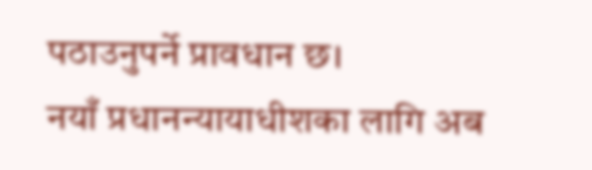पठाउनुपर्ने प्रावधान छ।
नयाँ प्रधानन्यायाधीशका लागि अब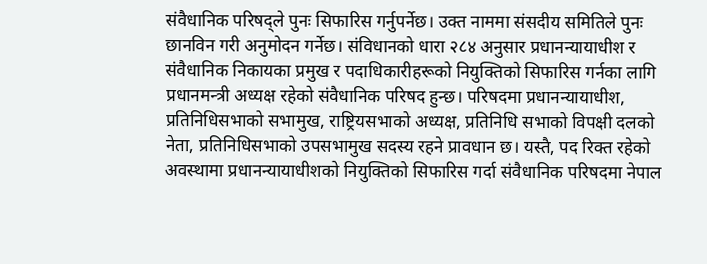संवैधानिक परिषद्ले पुनः सिफारिस गर्नुपर्नेछ। उक्त नाममा संसदीय समितिले पुनः छानविन गरी अनुमोदन गर्नेछ। संविधानको धारा २८४ अनुसार प्रधानन्यायाधीश र संवैधानिक निकायका प्रमुख र पदाधिकारीहरूको नियुक्तिको सिफारिस गर्नका लागि प्रधानमन्त्री अध्यक्ष रहेको संवैधानिक परिषद हुन्छ। परिषदमा प्रधानन्यायाधीश, प्रतिनिधिसभाको सभामुख, राष्ट्रियसभाको अध्यक्ष, प्रतिनिधि सभाको विपक्षी दलको नेता, प्रतिनिधिसभाको उपसभामुख सदस्य रहने प्रावधान छ। यस्तै, पद रिक्त रहेको अवस्थामा प्रधानन्यायाधीशको नियुक्तिको सिफारिस गर्दा संवैधानिक परिषदमा नेपाल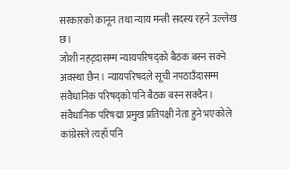सरकारको कानून तथा न्याय मन्त्री सदस्य रहने उल्लेख छ।
जोशी नहट्दासम्म न्यायपरिषद्को बैठक बस्न सक्ने अवस्था छैन। न्यायपरिषदले सूची नपठाउँदासम्म संवैधानिक परिषद्को पनि बैठक बस्न सक्दैन। संवैधानिक परिषद्मा प्रमुख प्रतिपक्षी नेता हुने भएकोले कांग्रेसले त्यहाँ पनि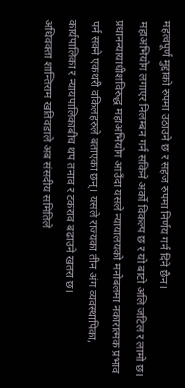महत्वपूर्ण मुद्दाको रुपमा उठाउने छ र सहज रुपमा निर्णय गर्न दिने छैन।
महाअभियोग लगाएर निलम्बन गर्न सकिने अर्को विकल्प छ र यो बाटो अलि जटिल र लामो छ। प्रधानन्यायाधीशविरुद्ध महाअभियोग आउँदा यसले न्यायालयको मनोबलमा नकारात्मक प्रभाव पर्न सक्ने एकथरी वकिलहरुले बताएका छन्। यसले राज्यका तीन अंग व्यवस्थापिका, कार्यपालिका र न्यायपालिकाबीच थप तनाव र टकराव बढाउने खतरा छ।
अधिवक्ता शान्तिराम खतिवडाले अब संसदीय समितिले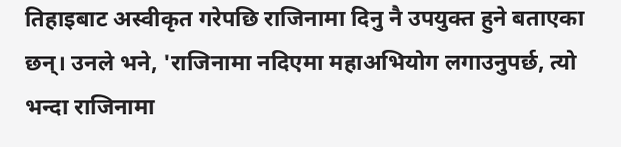तिहाइबाट अस्वीकृत गरेपछि राजिनामा दिनु नै उपयुक्त हुने बताएका छन्। उनले भने, 'राजिनामा नदिएमा महाअभियोग लगाउनुपर्छ, त्यो भन्दा राजिनामा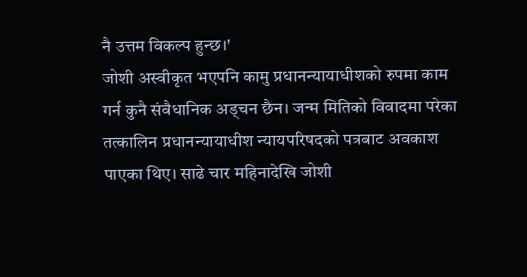नै उत्तम विकल्प हुन्छ।'
जोशी अस्वीकृत भएपनि कामु प्रधानन्यायाधीशको रुपमा काम गर्न कुनै संवैधानिक अड्चन छैन। जन्म मितिको विवादमा परेका तत्कालिन प्रधानन्यायाधीश न्यायपरिषदको पत्रबाट अवकाश पाएका थिए। साढे चार महिनादेखि जोशी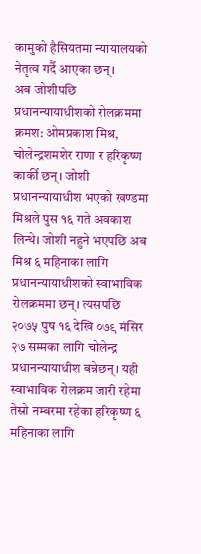कामुको हैसियतमा न्यायालयको नेतृत्व गर्दै आएका छन्।
अब जोशीपछि प्रधानन्यायाधीशको रोलक्रममा क्रमश: ओमप्रकाश मिश्र, चोलेन्द्रशमशेर राणा र हरिकृष्ण कार्की छन्। जोशी प्रधानन्यायाधीश भएको खण्डमा मिश्रले पुस १६ गते अवकाश लिन्थे। जोशी नहुने भएपछि अब मिश्र ६ महिनाका लागि प्रधानन्यायाधीशको स्वाभाविक रोलक्रममा छन्। त्यसपछि २०७५ पुष १६ देखि ०७९ मंसिर २७ सम्मका लागि चोलेन्द्र प्रधानन्यायाधीश बन्नेछन्। यही स्वाभाविक रोलक्रम जारी रहेमा तेस्रो नम्बरमा रहेका हरिकृष्ण ६ महिनाका लागि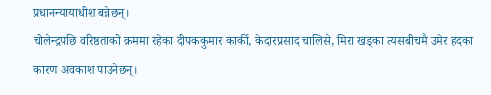प्रधानन्यायाधीश बन्नेछन्।
चोलेन्द्रपछि वरिष्ठताको क्रममा रहेका दीपककुमार कार्की, केदारप्रसाद चालिसे, मिरा खड्का त्यसबीचमै उमेर हदका कारण अवकाश पाउनेछन्।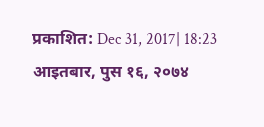प्रकाशित: Dec 31, 2017| 18:23 आइतबार, पुस १६, २०७४